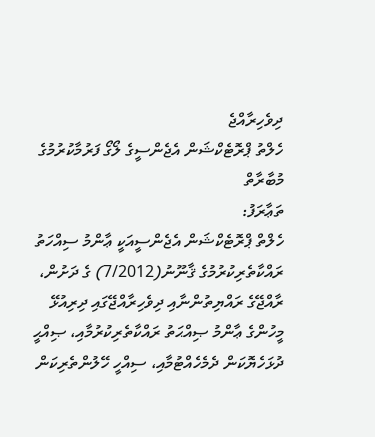ދިވެހިރާއްޖެ
ހެލްތު ޕްރޮޓެކްޝަން އެޖެންސީގެ ލޯގޯ ފަރުމާކުރުމުގެ މުބާރާތް
ތަޢާރަފު:
ހެލްތް ޕްރޮޓެކްޝަން އެޖެންސީއަކީ ޢާންމު ސިއްހަތު ރައްކާތެރިކުރުމުގެ ޤާނޫނު(7/2012) ގެ ދަށުން، ރާއްޖޭގެ ރައްޔިތުންނާއި ދިވެހިރާއްޖޭގައި ދިރިއުޅޭ މީހުންގެ ޢާންމު ޞިއްޙަތު ރައްކާތެރިކުރުމާއި، ޞިއްޙީ ދުޅަހެޔޮކަން ދެމެހެއްޓުމާއި، ސިއްހީ ހޭލުންތެރިކަން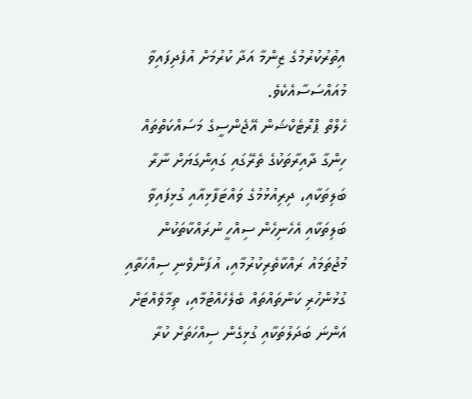އިތުރުކުރުމުގެ ޒިންމާ އަދާ ކުރުމަށް އުފެދިފައިވާ މުއައްސަސާއެކެވެ.
ހެލްތް ޕްރޮޓެކްޝަން އޭޖެންސީގެ މަސައްކަތްތައް ހިންގާ ދާއިރާތަކުގެ ތެރޭގައި ގައިންގަޔަށް ނާރާ ބަލިތަކާއި، ދިރިއުޅުމުގެ ވައްޓަފާޅިއާއި ގުޅިފައިވާ ބަލިތަކާއި އެހެނިހެން ސިއްހީ ނުރައްކާތަކުން މުޖުތަމައު ރައްކާތެރިކުރުމާއި، އުފަންވެނި ސިއްހަތާއި ގުޅުންހުރި ކަންތައްތައް ބެލެހެއްޓުމާއި، ތިމާވެއްޓަށް އަންނަ ބަދަލުތަކާއި ގުޅިގެން ސިއްހަތަށް ކުރާ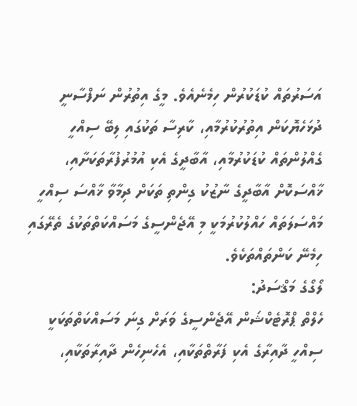އަސަރުތައް ކުޑަކުރުން ހިމެނެއެވެ. މީގެ އިތުރުން ނަފްސާނީ ދުޅަހެޔޮކަން އިތުރުކުރުމާއި، ކާރިސާ ތަކުގައި ލިބޭ ސިއްހީ ގެއްލުންތައް ކުޑަކުރުމާއި، އާބާދީގެ އެކި އުމުރުފުރާތަކަށާއި، ޚާއްސަކޮށް އާބާދީގެ ނާޒުކު ގިންތި ތަކަށް ދިމާވާ ޚާއްސަ ސިއްހީ މައްސަލަތައް ހައްލުކުރުމަކީ މި އޭޖެންސީގެ މަސައްކަތްތަކުގެ ތެރޭގައި ހިމެނޭ ކަންތައްތަކެވެ.
ލޯގޯގެ މަޤްސަދު:
ހެލްތް ޕްރޮޓެކްޝަން އޭޖެންސީގެ ވަރަށް ގިނަ މަސައްކަތްތަކަކީ ސިއްހީ ދާއިރާގެ އެކި ފަރާތްތަކާއި، އެހެނިހެން ދާއިރާތަކާއި،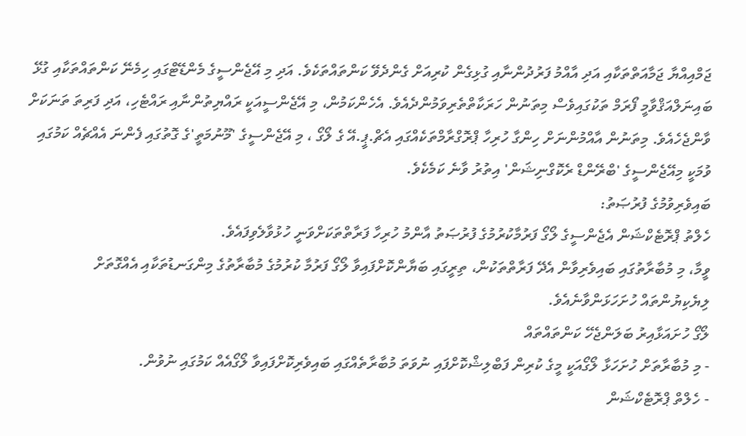ޖަމްއިއްޔާ ޖަމާއަތްތަކާއި އަދި އާއްމު ފަރުދުންނާއި ގުޅިގެން ކުރިއަށް ގެންދެވޭ ކަންތައްތަކެވެ. އަދި މި އޭޖެންސީގެ މެންޑޭޓްގައި ހިމެނޭ ކަންތައްތަކާއި ގުޅޭ ބައިނަލްއަޤްވާމީ ފޯރަމް ތަކުގައިވެސް މިތަނުން ހަރަކާތްތެރިވަމުންދެއެވެ. އެހެންކަމުން، މި އޭޖެންސީއަކީ ރައްޔިތުންނާއި ރައްޓެހި، އަދި ފަރިތަ ތަނަކަށް ވާންޖެހެއެވެ. މިތަނުން އާއްމުންނަށް ހިންގާ ހުރިހާ ޕްރޮގްރާމްތަކެއްގައި އެޗް.ޕީ.އޭ ގެ ލޯގޯ ، މި އޭޖެންސީގެ 'މޫނުމަތީ'ގެ ގޮތުގައި ފެންނަ އެއްޗެއް ކަމުގައި ވުމަކީ މިއޭޖެންސީގެ 'ބްރޭންޑް ރެކޮގްނިޝަން' އިތުރު ވާނެ ކަމެކެވެ.
ބައިވެރިވުމުގެ ފުރުޞަތު:
ހެލްތު ޕްރޮޓެކްޝަން އެޖެންސީގެ ލޯގޯ ފަރުމާކުރުމުގެ ފުރުޞަތު އާންމު ހުރިހާ ފަރާތްތަކަށްވަނީ ހުޅުވާލެވިފައެވެ.
ވީމާ، މި މުބާރާތުގައި ބައިވެރިވާން އެދޭ ފަރާތްތަކުން، ތިރީގައި ބަޔާންކޮށްފައިވާ ލޯގޯ ފަރުމާ ކުރުމުގެ މުބާރާތުގެ މިންގަނޑުތަކާއި އެއްގޮތަށް ލިޔެކިޔުންތައް ހުށަހަޅަންވާނެއެވެ.
ލޯގޯ ހުށައަޅާއިރު ބަލަންޖެހޭ ކަންތައްތައް
- މި މުބާރާތަށް ހުށަހަޅާ ލޯގޯއަކީ މީގެ ކުރިން ފަބްލިޝްކޮށްފައި ނުވަތަ މުބާރާތެއްގައި ބައިވެރިކޮށްފައިވާ ލޯގޯއެއް ކަމުގައި ނުވުން.
- ހެލްތް ޕްރޮޓެކްޝަން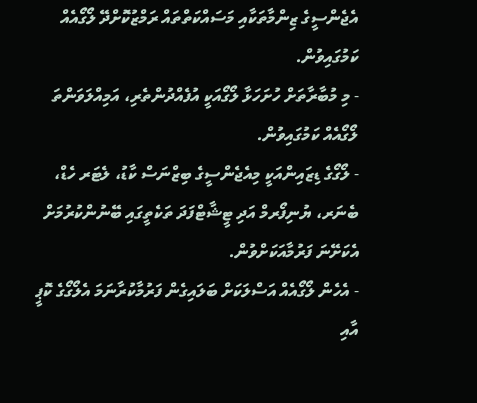އެޖެންސީގެ ޒިންމާތަކާއި މަސައްކަތްތައް ރަމްޒުކޮށްދޭ ލޯގޯއެއް ކަމުގައިވުން.
- މި މުބާރާތަށް ހުށަހަޅާ ލޯގޯއަކީ އުފެއްދުންތެރި، އަމިއްލަވަންތަ ލޯގޯއެއް ކަމުގައިވުން.
- ލޯގޯގެ ޑިޒައިންއަކީ މިއެޖެންސީގެ ބިޒްނަސް ކާޑު، ލެޓަރ ހެޑް، ބެނަރ، ޔުނިފޯރމް އަދި ޓީޝާޓްފަދަ ތަކެތީގައި ބޭނުންކުރުމަށް އެކަށޭނަ ފަރުމާއަކަށްވުން.
- އެހެން ލޯގޯއެއް އަސްލަކަށް ބަލައިގެން ފަރުމާކުރާނަމަ އެލޯގޯގެ ކޮޕީ އާއި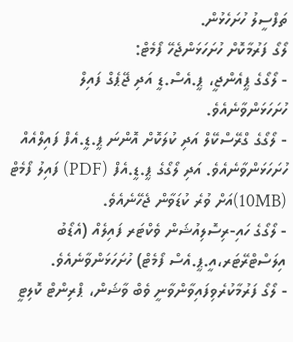ތަފްސީލު ހުށަހެޅުން.
ލޯގޯ ފަރުމާކޮށް ހުށަހަޅަންޖެހޭ ފޯމެޓް:
- ލޯގޯގެ ޕީއެންޖީ، ޕީ.އެސް.ޑީ އަދި ޖޭޕެގް ފައިލް ހުށަހަޅަންވާނެއެވެ.
- ލޯގޯގެ ގްރޭސްކޭލް އަދި ކުލަކޮށް އޮންނަ ޕީ.ޑީ.އެފް ފައިލްއެއް ހުށަހަޅަންވާނެއެވެ. އަދި ލޯގޯގެ ޕީ.ޑީ.އެފް (PDF) ފައިލު ފޯމެޓް (10MB)އަށް ވުރެ ކުޑަވާން ޖެހޭނެއެވެ.
- ލޯގޯގެ ހައި-ރިސޮލިއުޝަން ވެކްޓަރ ފައިލެއް (އެޑޯބު އިލަސްޓްރޭޓަރ،އީ.ޕީ.އެސް ފޯމެޓް) ހުށަހަޅަންވާނެއެވެ.
- ލޯގޯ ފަރުމާކުރެވިފައިވާންވާނީ ވެބް ވާޝަން، ޕްރިންޓް ކޮލިޓީ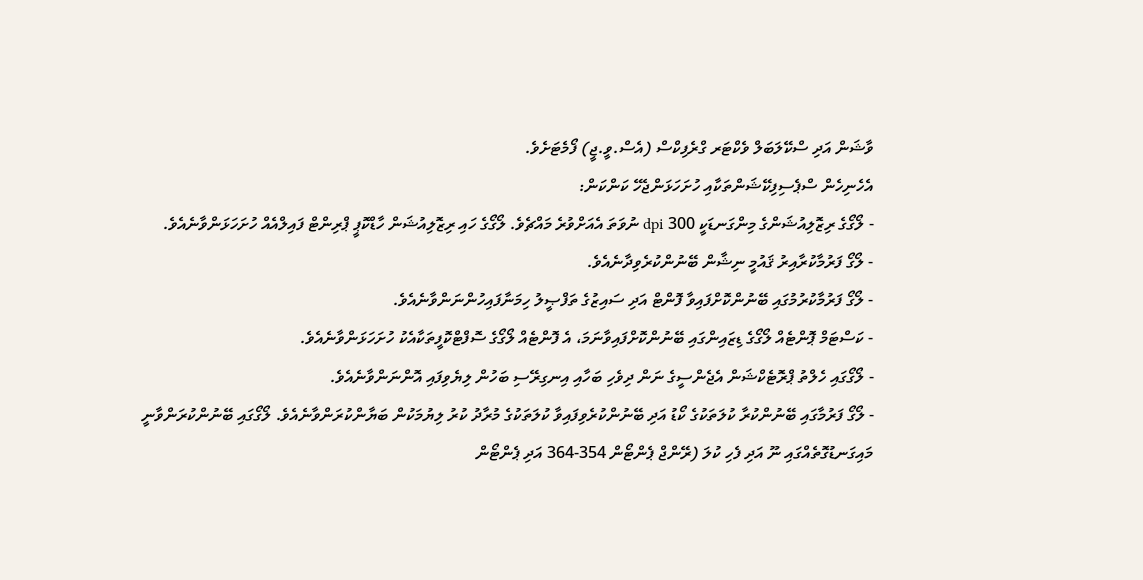ވާޝަން އަދި ސްކޭލަބަލް ވެކްޓަރ ގްރެފިކްސް (އެސް.ވީ.ޖީ) ފޯމެޓަށެވެ.
އެހެނިހެން ސްޕެސިފިކޭޝަންތަކާއި ހުށަހަޅަންޖެހޭ ކަންކަން:
- ލޯގޯގެ ރިޒޮލިއުޝަންގެ މިންގަނޑަކީ 300 dpi ނުވަތަ އެއަށްވުރެ މައްޗެވެ. ލޯގޯގެ ހައި ރިޒޮލިއުޝަން ހާޑްކޮޕީ ޕްރިންޓް ފައިލްއެއް ހުށަހަޅަންވާނެއެވެ.
- ލޯގޯ ފަރުމާކުރާއިރު ޤައުމީ ނިޝާން ބޭނުންކުރެވިދާނެއެވެ.
- ލޯގޯ ފަރުމާކުރުމުގައި ބޭނުންކޮށްފައިވާ ފޮންޓް އަދި ސައިޒުގެ ތަފްޞީލު ހިމަނާފައިހުންނަންވާނެއެވެ.
- ކަސްޓަމް ޕޮންޓެއް ލޯގޯގެ ޑިޒައިންގައި ބޭނުންކޮށްފައިވާނަމަ، އެ ފޮންޓެއް ލޯގޯގެ ސޮފްޓްކޮފީތަކާއެކު ހުށަހަޅަންވާނެއެވެ.
- ލޯގޯގައި ހެލްތު ޕްރޮޓެކްޝަން އެޖެންސީގެ ނަން ދިވެހި ބަހާއި އިނގިރޭސި ބަހުން ލިޔެވިފައި އޮންނަންވާނެއެވެ.
- ލޯގޯ ފަރުމާގައި ބޭނުންކުރާ ކުލަތަކުގެ ކޯޑު އަދި ބޭނުންކުރެވިފައިވާ ކުލަތަކުގެ މުރާދު ކުރު ލިޔުމަކުން ބަޔާންކުރަންވާނެއެވެ. ލޯގޯގައި ބޭނުންކުރަންވާނީ މައިގަނޑުގޮތެއްގައި ނޫ އަދި ފެހި ކުލަ (ރޭންޖް ޕެންޓޯން 354-364 އަދި ޕެންޓޯން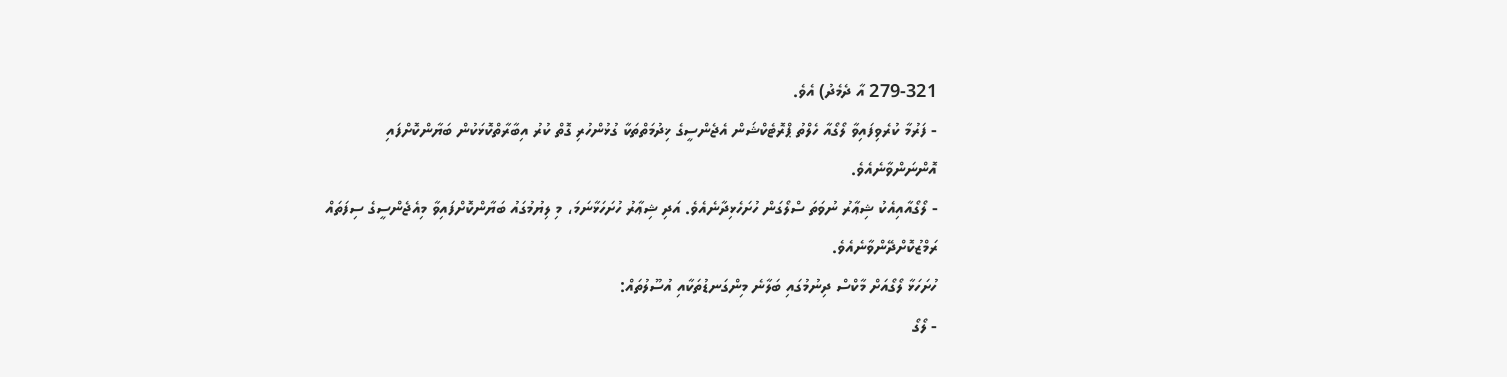279-321 އާ ދެމެދު) އެވެ.
- ފަރުމާ ކުރެވިފައިވާ ލޯގޯއާ ހެލްތު ޕްރޮޓެކްޝަން އެޖެންސީގެ ޚިދުމަތްތަކާ ގުޅުންހުރި ގޮތް ކުރު އިބާރާތްކޮޅަކުން ބަޔާންކޮށްފައި އޮންނަންވާނެއެވެ.
- ލޯގޯއާއިއެކު ޝިޢާރު ނުވަތަ ސްލޯގަން ހުށަހެޅިދާނެއެވެ. އަދި ޝިޢާރު ހުށަހަޅާނަމަ، މި ލިޔުމުގައު ބަޔާންކޮށްފައިވާ މިއެޖެންސީގެ ސިފަތައް ރަމްޒުކޮށްދޭންވާނެއެވެ.
ހުށަހަޅާ ލޯގޯއަށް މާކްސް ދިނުމުގައި ބަލާނެ މިންގަނޑުތަކާއި އުސޫލުތައް:
- ލޯގޯ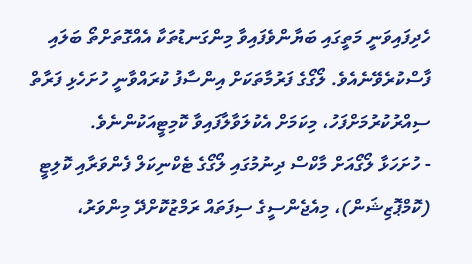ހެދިފައިވަނީ މަތީގައި ބަޔާންވެފައިވާ މިންގަނޑުތަކާ އެއްގޮތަށްތޯ ބަލައި ފާސްކުރެވޭނެއެވެ. ލޯގޯގެ ފަރުމާތަކަށް އިންސާފު ކުރައްވާނީ ހުށަހެޅި ފަރާތް ސިއްރުކުރުމަށްފަހު، މިކަމަށް އެކުލަވާލާފައިވާ ކޮމިޓީއަކުންނެވެ.
- ހުށަހަޅާ ލޯގޯއަށް މާކްސް ދިނުމުގައި ލޯގޯގެ ޓެކްނިކަލް ފެންވަރާއި ކޮލިޓީ (ކޮމްޕޮޒިޝަން)، މިއެޖެންސީގެ ސިފަތައް ރަމްޒުކޮށްދޭ މިންވަރު،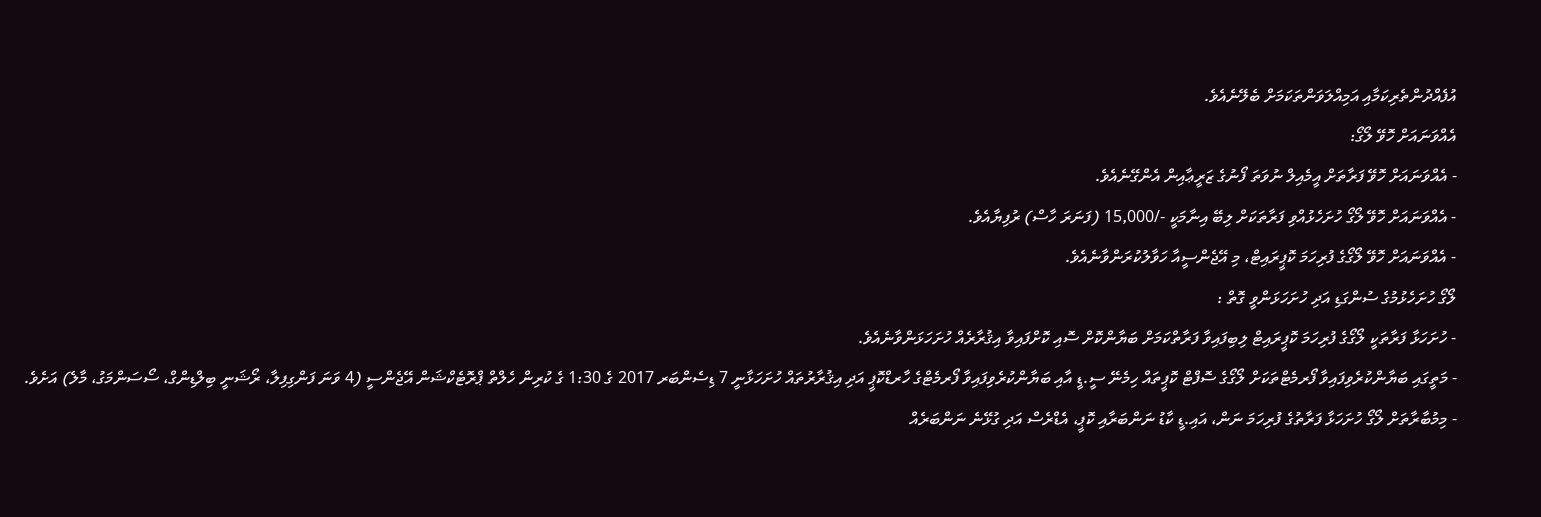އުފެއްދުންތެރިކަމާއި އަމިއްލަވަންތަކަމަށް ބެލޭނެއެވެ.
އެއްވަނައަށް ހޮވޭ ލޯގޯ:
- އެއްވަނައަށް ހޮވޭ ފަރާތަށް އީމެއިލް ނުވަތަ ފޯނުގެ ޒަރީޢާއިން އެންގޭނެއެވެ.
- އެއްވަނައަށް ހޮވޭ ލޯގޯ ހުށަހެޅުއްވި ފަރާތަކަށް ލިބޭ އިނާމަކީ -/15,000 (ފަނަރަ ހާސް) ރުފިޔާއެވެ.
- އެއްވަނައަށް ހޮވޭ ލޯގޯގެ ފުރިހަމަ ކޮޕީރައިޓް، މި އޭޖެންސީއާ ހަވާލުކުރަންވާނެއެވެ.
ލޯގޯ ހުށަހެޅުމުގެ ސުންގަޑި އަދި ހުށަހަޅަންވީ ގޮތް :
- ހުށަހަޅާ ފަރާތަކީ ލޯގޯގެ ފުރިހަމަ ކޮޕީރައިޓް ލިބިފައިވާ ފަރާތްކަމަށް ބަޔާންކޮށް ސޮއި ކޮށްފައިވާ އިޤުރާރެއް ހުށަހަޅަންވާނެއެވެ.
- މަތީގައި ބަޔާންކުރެވިފައިވާ ފޯރމެޓްތަކަށް ލޯގޯގެ ސޮފްޓް ކޮޕީތައް ހިމެނޭ ސީ.ޑީ އާއި ބަޔާންކުރެވިފައިވާ ފޯރމެޓްގެ ހާރޑްކޮޕީ އަދި އިޤުރާރުތައް ހުށަހަޅާނީ 7 ޑިސެންބަރ 2017 ގެ 1:30 ގެ ކުރިން ހެލްތް ޕްރޮޓެކްޝަން އޭޖެންސީ (4 ވަނަ ފަންގިފިލާ، ރޯޝަނީ ބިލްޑިންގް، ސޯސަންމަގު، މާލެ) އަށެވެ.
- މިމުބާރާތަށް ލޯގޯ ހުށަހަޅާ ފަރާތުގެ ފުރިހަމަ ނަން، އައި.ޑީ ކާޑު ނަންބަރާއި ކޮޕީ، އެޑްރެސް އަދި ގުޅޭނެ ނަންބަރެއް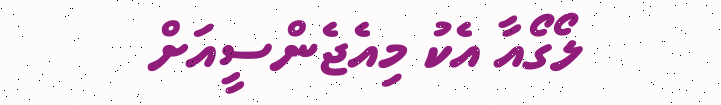ލޯގޯއާ އެކު މިއެޖެންސީއަށް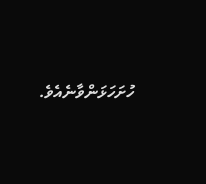ހުށަހަޅަންވާނެއެވެ.